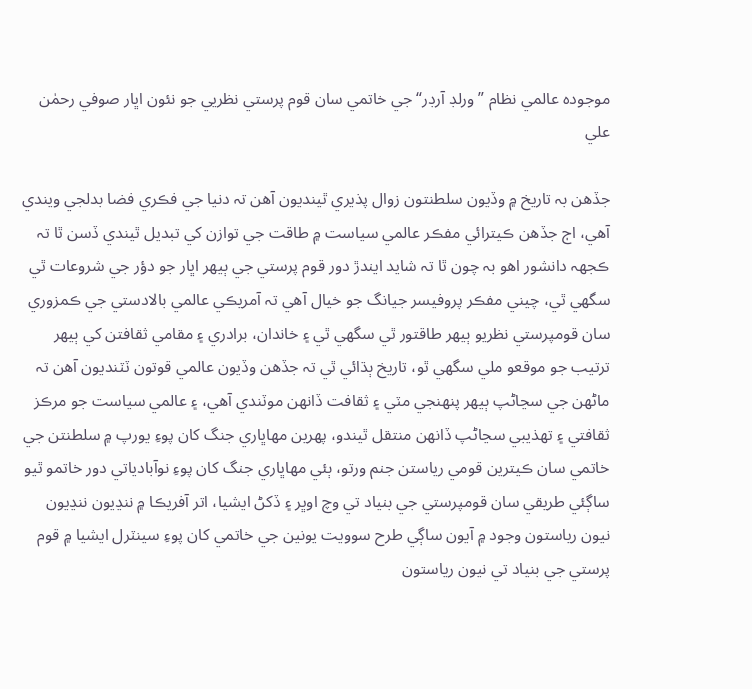موجوده عالمي نظام ”ورلڊ آرڊر“ جي خاتمي سان قوم پرستي نظريي جو نئون اڀار صوفي رحمٰن علي

جڏهن بہ تاريخ ۾ وڏيون سلطنتون زوال پذيري ٿينديون آهن تہ دنيا جي فڪري فضا بدلجي ويندي آهي، اڄ جڏهن ڪيترائي مفڪر عالمي سياست ۾ طاقت جي توازن کي تبديل ٿيندي ڏسن ٿا تہ ڪجهہ دانشور اهو بہ چون ٿا تہ شايد ايندڙ دور قوم پرستي جي ٻيهر اڀار جو دؤر جي شروعات ٿي سگهي ٿي، چيني مفڪر پروفيسر جيانگ جو خيال آهي تہ آمريڪي عالمي بالادستي جي ڪمزوري سان قومپرستي نظريو ٻيهر طاقتور ٿي سگهي ٿي ۽ خاندان، برادري ۽ مقامي ثقافتن کي ٻيهر ترتيب جو موقعو ملي سگهي ٿو، تاريخ ٻڌائي ٿي تہ جڏهن وڏيون عالمي قوتون ٽٽنديون آهن تہ ماڻهن جي سڃاڻپ ٻيهر پنهنجي مٽي ۽ ثقافت ڏانهن موٽندي آهي، ۽ عالمي سياست جو مرڪز ثقافتي ۽ تهذيبي سڃاڻپ ڏانهن منتقل ٿيندو، پھرين مهاڀاري جنگ کان پوءِ يورپ ۾ سلطنتن جي خاتمي سان ڪيترين قومي رياستن جنم ورتو، ٻئي مهاڀاري جنگ کان پوءِ نوآبادياتي دور خاتمو ٿيو ساڳئي طريقي سان قومپرستي جي بنياد تي وچ اوڀر ۽ ڏکڻ ايشيا، اتر آفريڪا ۾ ننڍيون ننڍيون نيون رياستون وجود ۾ آيون ساڳي طرح سوويت يونين جي خاتمي کان پوءِ سينٽرل ايشيا ۾ قوم پرستي جي بنياد تي نيون رياستون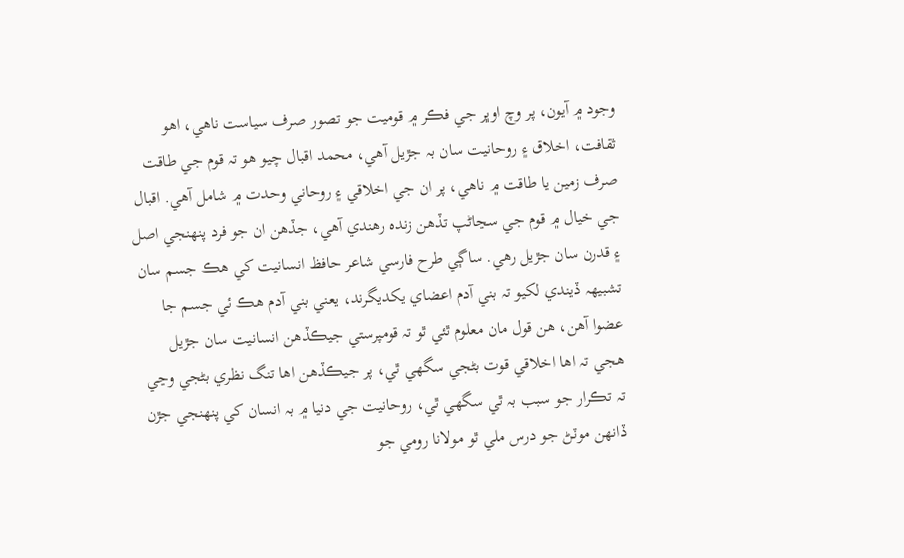وجود ۾ آيون، پر وچ اوڀر جي فڪر ۾ قوميت جو تصور صرف سياست ناهي، اهو ثقافت، اخلاق ۽ روحانيت سان بہ جڙيل آهي، محمد اقبال چيو هو تہ قوم جي طاقت صرف زمين يا طاقت ۾ ناهي، پر ان جي اخلاقي ۽ روحاني وحدت ۾ شامل آهي. اقبال جي خيال ۾ قوم جي سڃاڻپ تڏهن زندہ رهندي آهي، جڏهن ان جو فرد پنهنجي اصل ۽ قدرن سان جڙيل رهي. ساڳي طرح فارسي شاعر حافظ انسانيت کي هڪ جسم سان تشبيهہ ڏيندي لکيو تہ بني آدم اعضاي يکديگرند، يعني بني آدم هڪ ئي جسم جا عضوا آهن، هن قول مان معلوم ٿئي ٿو تہ قومپرستي جيڪڏهن انسانيت سان جڙيل هجي تہ اها اخلاقي قوت بڻجي سگهي ٿي، پر جيڪڏهن اها تنگ نظري بڻجي وڃي تہ تڪرار جو سبب بہ ٿي سگهي ٿي، روحانيت جي دنيا ۾ بہ انسان کي پنهنجي جڙن ڏانهن موٽڻ جو درس ملي ٿو مولانا رومي جو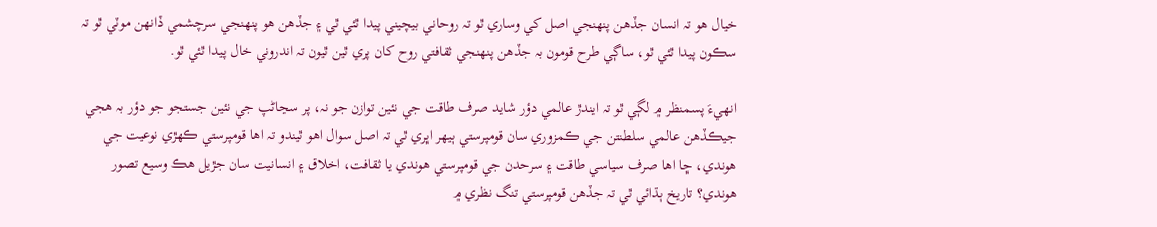خيال هو تہ انسان جڏهن پنهنجي اصل کي وساري ٿو تہ روحاني بيچيني پيدا ٿئي ٿي ۽ جڏهن هو پنهنجي سرچشمي ڏانهن موٽي ٿو تہ سڪون پيدا ٿئي ٿو، ساڳي طرح قومون بہ جڏهن پنهنجي ثقافتي روح کان پري ٿين ٿيون تہ اندروني خال پيدا ٿئي ٿو.

انهيءَ پسمنظر ۾ لڳي ٿو تہ ايندڙ عالمي دؤر شايد صرف طاقت جي نئين توازن جو نہ، پر سڃاڻپ جي نئين جستجو جو دؤر بہ هجي جيڪڏهن عالمي سلطنتن جي ڪمزوري سان قومپرستي ٻيهر اڀري ٿي تہ اصل سوال اهو ٿيندو تہ اها قومپرستي ڪهڙي نوعيت جي هوندي، ڇا اها صرف سياسي طاقت ۽ سرحدن جي قومپرستي هوندي يا ثقافت، اخلاق ۽ انسانيت سان جڙيل هڪ وسيع تصور ھوندي؟ تاريخ ٻڌائي ٿي تہ جڏهن قومپرستي تنگ نظري ۾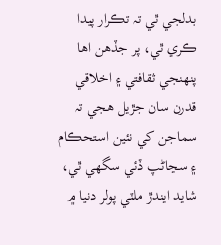بدلجي ٿي تہ تڪرار پيدا ڪري ٿي، پر جڏهن اها پنهنجي ثقافتي ۽ اخلاقي قدرن سان جڙيل هجي تہ سماجن کي نئين استحڪام ۽ سڃاڻپ ڏئي سگهي ٿي، شايد ايندڙ ملٽي پولر دنيا ۾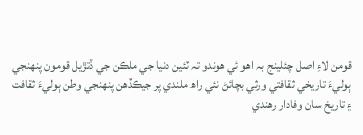قومن لاءِ اصل چئلينج بہ اهو ئي هوندو تہ ٽئين دنيا جي ملڪن جي ڏتڙيل قومون پنهنجي ٻوليءَ تاريخي ثقافتي ورثي بچائڻ نئي راھ ملندي پر جيڪڏهن پنهنجي وطن ٻوليءَ ثقافت ۽ تاريخ سان وفادار رهندي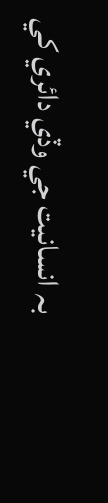بہ انسانيت جي وڏي دائري کي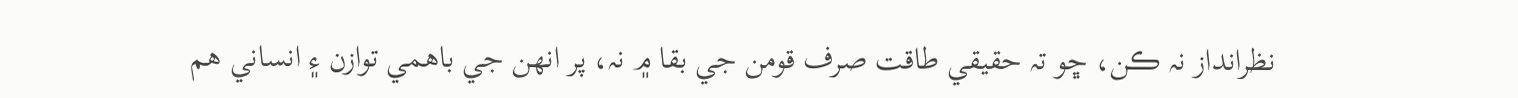نظرانداز نہ ڪن، ڇو تہ حقيقي طاقت صرف قومن جي بقا ۾ نہ، پر انهن جي باهمي توازن ۽ انساني هم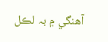آهنگي ۾ بہ لڪل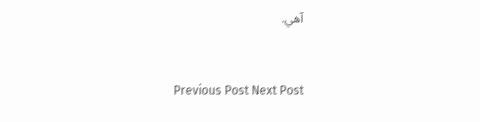آهي.


Previous Post Next Post